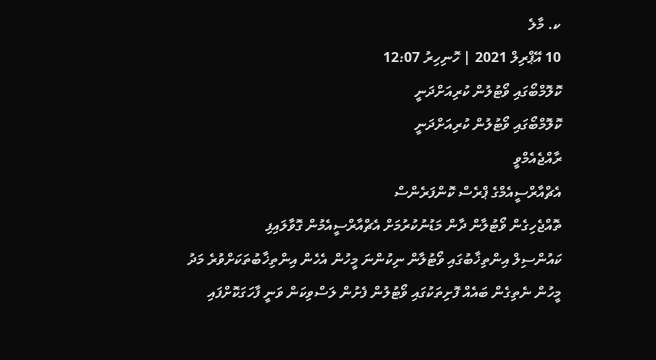ކ. މާލެ
10 އޭޕްރިލް 2021 | ހޮނިހިރު 12:07
ކޮލޮމްބޯގައި ވޯޓުލުން ކުރިއަށްދަނީ
ކޮލޮމްބޯގައި ވޯޓުލުން ކުރިއަށްދަނީ
ރާއްޖެއެމްވީ
އެޗްއާރްސީއެމްގެ ޕްރެސް ކޮންފަރެންސް
ތޮއްޖެހިގެން ވޯޓުލާން ދާން މަޑުނުކުރުމަށް އެޗްއާރްސީއެމުން ގޮވާލައިފި
ކައުންސިލް އިންތިޚާބުގައި ވޯޓުލާން ނިކުންނަ މީހުން އެހެން އިންތިޚާބުތަކަށްވުރެ މަދު
މީހުން ނެތިގެން ބައެއް ފޮށިތަކުގައި ވޯޓުލުން ފެށުން ލަސްވިކަން ވަނީ ފާހަގަކޮށްފައި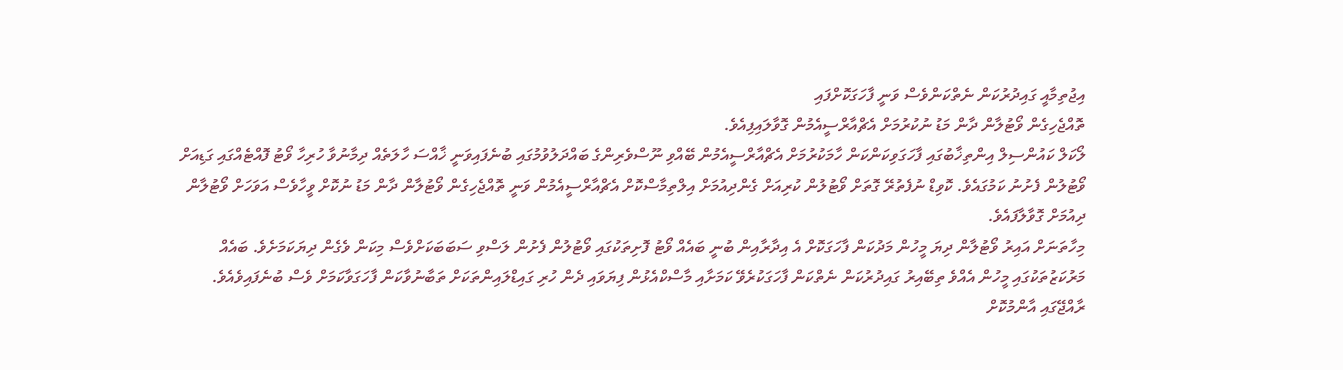އިޖުތިމާއީ ގައިދުރުކަން ނެތްކަންވެސް ވަނީ ފާހަގަކޮށްފައި
ތޮއްޖެހިގެން ވޯޓުލާން ދާން މަޑު ނުކުރުމަށް އެޗްއާރްސީއެމުން ގޮވާލައިފިއެވެ.
ލޯކަލް ކައުންސިލް އިންތިޚާބުގައި ފާހަގަވިކަންކަން ހާމަކުރުމަށް އެޗްއާރްސީއެމުން ބޭއްވި ނޫސްވެރިންގެ ބައްދަލުވުމުގައި ބުނެފައިވަނީ ޚާއްސަ ހާލަތެއް ދިމާނުވާ ހުރިހާ ވޯޓު ފޮއްޓެއްގައި ގަޑިއަށް ވޯޓުލުން ފެށުނު ކަމުގައެވެ. ކޮވިޑް ނުފެތުރޭ ގޮތަށް ވޯޓުލުން ކުރިއަށް ގެންދިއުމަށް އިލްތިމާސްކޮށް އެޗްއާރްސީއެމުން ވަނީ ތޮއްޖެހިގެން ވޯޓުލާން ދާން މަޑު ނުކޮށް ވީހާވެސް އަވަހަށް ވޯޓުލާން ދިއުމަށް ގޮވާލާފައެވެ.
މިހާތަނަށް އައިރު ވޯޓުލާން ދިޔަ މީހުން މަދުކަން ފާހަގަކޮށް އެ އިދާރާއިން ބުނީ ބައެއް ވޯޓު ފޮށިތަކުގައި ވޯޓުލުން ފެށުން ލަސްވި ސަބަބަކަށްވެސް މިކަން ވެގެން ދިޔަކަމަށެވެ. ބައެއް މަރުކަޒުތަކުގައި މީހުން އެއްވެ ތިބޭއިރު ގައިދުރުކަން ނެތްކަން ފާހަގަކުރެވޭ ކަމަށާއި މާސްކްއެޅުން ފިޔަވައި ދެން ހުރި ގައިޑްލައިންތަކަށް ތަބާނުވާކަން ފާހަގަވާކަމަށް ވެސް ބުނެފައިވެއެވެ.
ރާއްޖޭގައި އާންމުކޮށް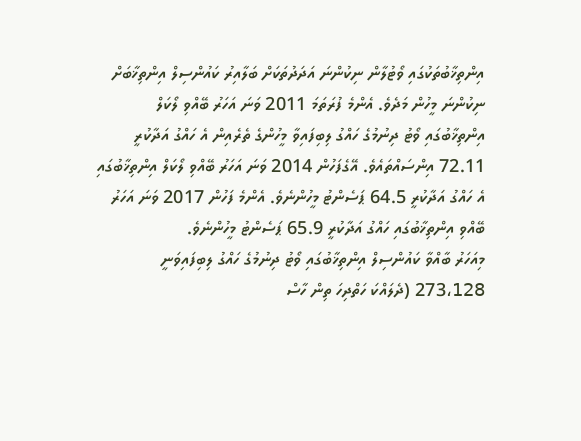އިންތިޚާބުތަކުގައި ވޯޓުލާން ނިކުންނަ އަދަދުތަކަށް ބަލާއިރު ކައުންސިލް އިންތިޚާބަށް ނިކުންނަ މީހުން މަދެވެ. އެންމެ ފުރަތަމަ 2011 ވަނަ އަހަރު ބޭއްވި ލޯކަލް އިންތިޚާބުގައި ވޯޓު ދިނުމުގެ ހައްގު ލިބިފައިވާ މީހުންގެ ތެރެއިން އެ ހައްގު އަދާކުރީ 72.11 އިންސައްތައެވެ. އޭގެފަހުން 2014 ވަނަ އަހަރު ބޭއްވި ލޯކަލް އިންތިޚާބުގައި އެ ހައްގު އަދާކުރީ 64.5 ޕަސެންޓު މީހުންނެވެ. އެންމެ ފަހުން 2017 ވަނަ އަހަރު ބޭއްވި އިންތިޚާބުގައި ހައްގު އަދާކުރީ 65.9 ޕަސެންޓު މީހުންނެވެ.
މިއަހަރު ބާއްވާ ކައުންސިލް އިންތިޚާބުގައި ވޯޓު ދިނުމުގެ ހައްގު ލިބިފައިވަނީ 273،128 (ދެލައްކަ ހަތްދިހަ ތިން ހާސް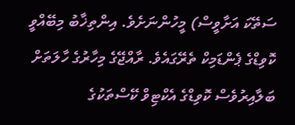ސަތޭކަ އަށާވީސް) މީހުންނަށެވެ. އިންތިޚާބު މިބޭއްވީ ކޮވިޑްގެ ޕެންޑަމިކް ތެރޭގައެވެ. ރާއްޖޭގެ މިހާރުގެ ހާލަތަށް ބަލާއިރުވެސް ކޮވިޑްގެ އެކްޓިވް ކޭސްތަކުގެ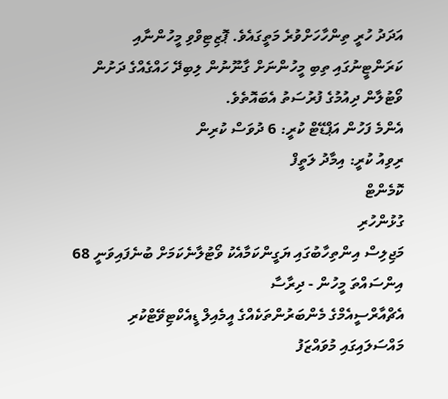އަދަދު ހުރީ ތިންހާހަށްވުރެ މަތީގައެވެ. ޕޮޒިޓިވްވި މީހުންނާއި ކަރަންޓީނުގައި ތިބި މީހުންނަށް ގާނޫނުން ލިބިދޭ ހައްގެއްގެ ދަށުން ވޯޓުލާން ދިއުމުގެ ފުރުސަތު އެބައޮތެވެ.
އެންމެ ފަހުން އަޕްޑޭޓް ކުރީ: 6 ދުވަސް ކުރިން
ރިވިއު ކުރީ: އިމާދު ލަތީފް
ކޮމެންޓް
ގުޅުންހުރި
މަޖިލިސް އިންތިހާބުގައި ޔަގީންކަމާއެކު ވޯޓުލާނެކަމަށް ބުނެފައިވަނީ 68 އިންސައްތަ މީހުން - ދިރާސާ
އެޗްއާރްސީއެމްގެ މެންބަރުންތަކެއްގެ އީމެއިލް ޑީއެކްޓިވޭޓްކުރި މައްސަލައިގައި މުވައްޒަފު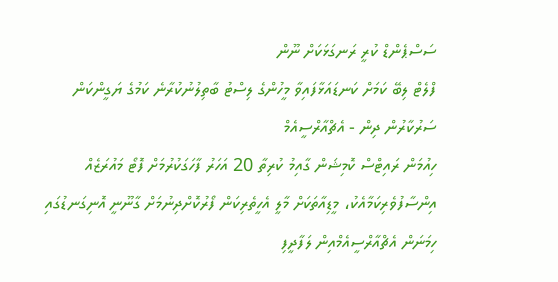ސަސްޕެންޑް ކުރީ ރަނގަޅަކަށް ނޫން
ފްލެޓް ލިބޭ ކަމަށް ކަނޑައަޅާފައިވާ މީހުންގެ ލިސްޓު ބާތިލުނުކުރާނެ ކަމުގެ ޔަގީންކަން ސަރުކާރުން ދިން - އެޗްއާރްސީއެމް
ހިއުމަން ރައިޓްސް ކޮމިޝަން ގާއިމު ކުރިތާ 20 އަހަރު ފާހަގަކުރުމަށް ފޮޓޯ މައުރަޒެއް
އިންސާފުވެރިކަމާއެކު، މީޑިއާތަކަށް މާލީ އެހީތެރިކަން ފޯރުކޮށްދިނުމަށް ގާނޫނީ އޮނިގަނޑުގައި ހިމަނަން އެޗްއާރްސީއެމްއިން ލަފާދީފި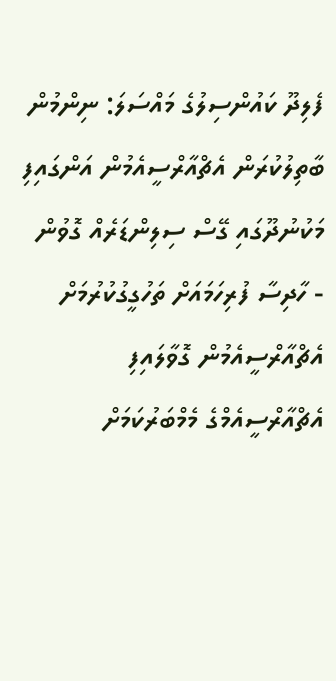ފެލިދޫ ކައުންސިލުގެ މައްސަލަ: ނިންމުން ބާތިލުކުރަން އެޗްއާރްސީއެމުން އަންގައިފި
މަކުނުދޫގައި ގޭސް ސިލިންޑަރެއް ގޮވުން - ހާދިސާ ފުރިހަމައަށް ތަހުގީގުކުރުމަށް އެޗްއާރްސީއެމުން ގޮވާލައިފި
އެޗްއާރްސީއެމްގެ މެމްބަރުކަމަށް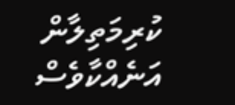ކުރިމަތިލާން އަނެއްކާވެސް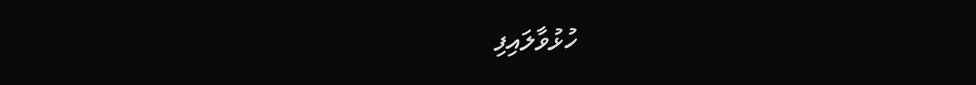ހުޅުވާލައިފި